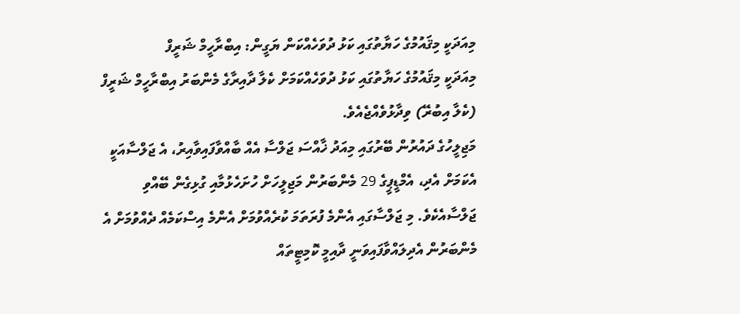މިއަދަކީ މިޤައުމުގެ ހަޔާތުގައި ކަޅު ދުވަހެއްކަން ޔަގީން: އިބްރާހީމް ޝަރީފް
މިއަދަކީ މިޤައުމުގެ ހަޔާތުގައި ކަޅު ދުވަހެއްކަމަށް ކެލާ ދާއިރާގެ މެންބަރު އިބްރާހީމް ޝަރީފް (ކެލާ އިބުރޭ) ވިދާޅުވެއްޖެއެވެ.
މަޖިލީހުގެ ދައުރުން ބޭރުގައި މިއަދު ޚާއްސަ ޖަލްސާ އެއް ބާއްވާފައިވާއިރު، އެ ޖަލްސާއަކީ އެކަމަށް އެދި، އެމްޑީޕީގެ 29 މެންބަރުން މަޖިލީހަށް ހުށަހެޅުމާއި ގުޅިގެން ބޭއްވި ޖަލްސާއެކެވެ. މި ޖަލްސާގައި އެންމެ ފުރަތަމަ ކުރެއްވުމަށް އެންމެ އިސްކަމެއް ދެއްވުމަށް އެ މެންބަރުން އެދިލައްވާފައިވަނީ ދާއިމީ ކޮމިޓީތައް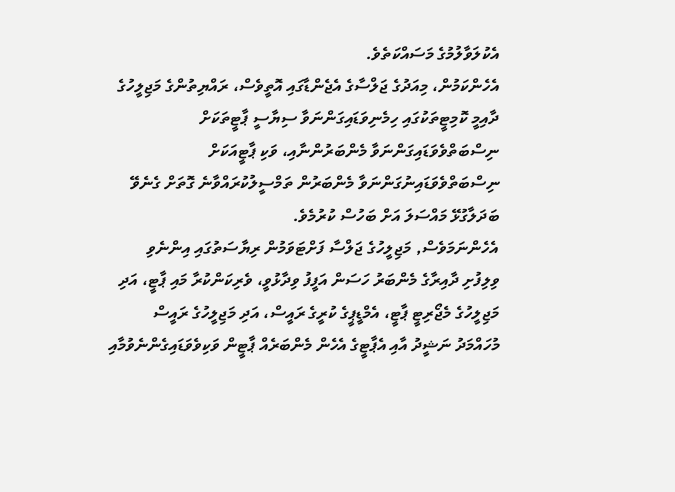އެކުލަވާލުމުގެ މަސައްކަތެވެ.
އެހެންކަމުން، މިއަދުގެ ޖަލްސާގެ އެޖެންޑާގައި އޮތީވެސް، ރައްޔިތުންގެ މަޖިލީހުގެ ދާއިމީ ކޮމިޓީތަކުގައި ހިމެނިވަޑައިގަންނަވާ ސިޔާސީ ޕާޓީތަކަށް ނިސްބަތްވެވަޑައިގަންނަވާ މެންބަރުންނާއި، ވަކި ޕާޓީއަކަށް ނިސްބަތްވެވަޑައިނުގަންނަވާ މެންބަރުން ތަމްސީލުކުރައްވާނެ ގޮތަށް ގެނެވޭ ބަދަލާގުޅޭ މައްސަލަ އަށް ބަހުސް ކުރުމެވެ.
އެހެންނަމަވެސް, މަޖިލީހުގެ ޖަލްސާ ފަށްޓަވަމުން ރިޔާސަތުގައި އިންނެވި ވިލިފުށި ދާއިރާގެ މެންބަރު ހަސަން އަފީފު ވިދާޅުވީ، ވެރިކަންކުރާ މައި ޕާޓީ، އަދި މަޖިލީހުގެ މެޖޯރިޓީ ޕާޓީ، އެމްޑީޕީގެ ކުރީގެ ރައީސް، އަދި މަޖިލީހުގެ ރައީސް މުހައްމަދު ނަޝީދު އާއި އެޕާޓީގެ އެހެން މެންބަރެއް ޕާޓީން ވަކިވެވަޑައިގެންނެވުމާއި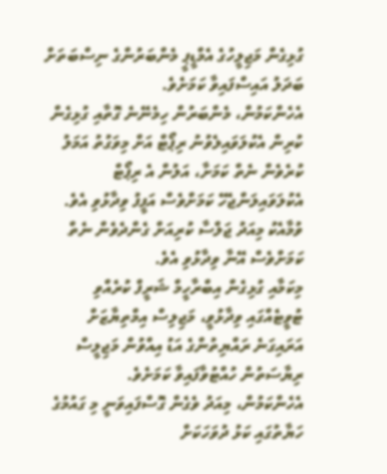ގުޅިގެން މަޖިލީހުގެ އެމްޑީޕީ މެންބަރުންގެ ނިސްބަތަށް ބަދަލު އައިސްފައިވާ ކަމަށެވެ.
އެހެންކަމުން، މެންބަރުން ހިމެނޭނެ ގޮތާއި ގުޅިގެން ކުރިން އެކުލަވައިލެވުނު ރިޕޯޓް އަށް މިވަގުތު އަމަލު ކުރެވެން ނެތް ކަމަށާ، އަލުން އެ ރިޕޯޓް އެކުލަވައިލަންޖެހޭ ކަމަށްވެސް އަފީފު ވިދާޅުވި އެވެ. ވުމާއެކު މިއަދު ޖަލްސާ ކުރިއަށް ގެންދެވެން ނެތް ކަމަށްވެސް އޭނާ ވިދާޅުވި އެވެ.
މިކަމާއި ގުޅިގެން އިބްރާހީމް ޝަރީފް ކުރެއްވި ޓުވީޓެއްގައި ވިދާޅުވީ، މަޖިލިސް އިމްތިޔާޒަށް އަރައިގަނެ ރައްޔިތުންގެ އަޑު އިއްވުން މަޖިލީސް ރިޔާސަތުން ހުއްޓުވާފައިވާ ކަމަށެވެ.
އެހެންކަމުން، މިއަދު ވެގެން ގޮސްފައިވަނީ މި ގައުމުގެ ހަޔާތުގައި ކަޅު ދުވަހަކަށް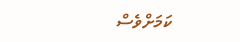ކަމަށްވެސް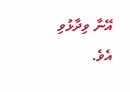އޭނާ ވިދާޅުވި އެވެ.